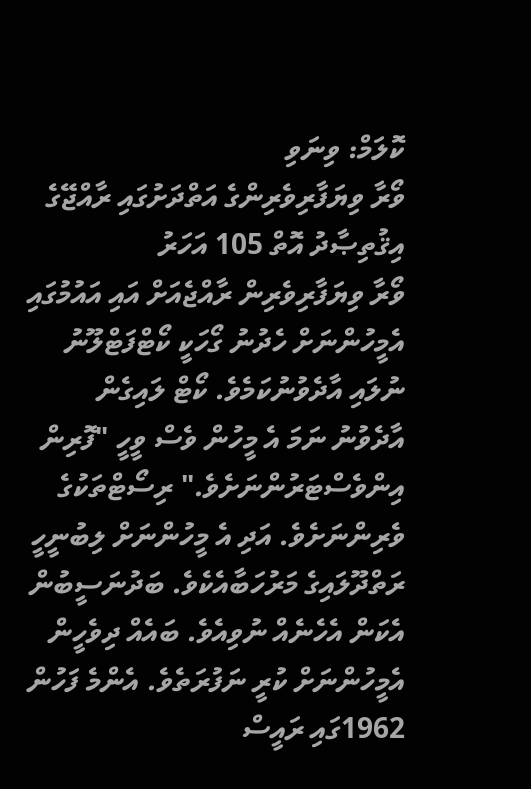ކޮލަމް: ވިނަވި
ވޯރާ ވިޔަފާރިވެރިންގެ އަތްދަށުގައި ރާއްޖޭގެ އިޤުތިޞާދު އޮތް 105 އަހަރު
ވޯރާ ވިޔަފާރިވެރިން ރާއްޖެއަށް އައި އައުމުގައި އެމީހުންނަށް ހެދުނު ގޯހަކީ ކޯޓްފަޓްލޫނު ނުލައި އާދެވުނުކަމެވެ. ކޯޓް ލައިގެން އާދެވުނު ނަމަ އެ މީހުން ވެސް ވީހީ "ފޮރިން އިންވެސްޓަރުންނަށެވެ." ރިސޯޓްތަކުގެ ވެރިންނަށެވެ. އަދި އެ މީހުންނަށް ލިބުނީހީ ރަތްދޫލައިގެ މަރުހަބާއެކެވެ. ބަދުނަސީބުން އެކަން އެހެނެއް ނުވިއެވެ. ބައެއް ދިވެހީން އެމީހުންނަށް ކުރީ ނަފުރަތެވެ. އެންމެ ފަހުން 1962ގައި ރައީސް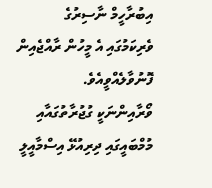އިބުރާހީމް ނާސިރުގެ ވެރިކަމުގައި އެ މީހުން ރާއްޖެއިން ފޮނުވާލެއްވީއެވެ.
ވޯރާއިންނަކީ ގުޖުރާތުގައާއި މުމްބައީގައި ދިރިއުޅޭ އިސްމާއީލީ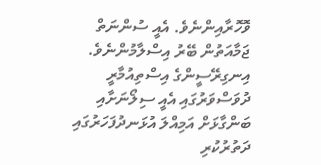ވޮހޮރާއިންނެވެ. އެއީ ސުންނަތް ޖަމާއަތުން ބޭރު އިސްލާމުންނެވެ. އިނގިރޭސީންގެ އިސްތިއުމާރީ ދުވަސްވަރުގައި އެއީ ސިލޯނަށާއި ބަންގާޅަށް އަމިއްލަ އުޅަނދުފަހަރުގައި ދަތުރުކުރި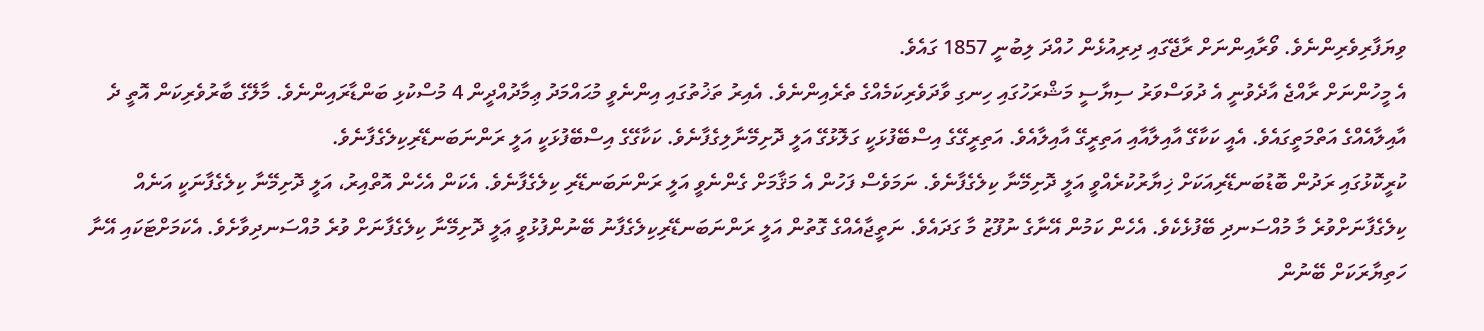ވިޔަފާރިވެރިންނެވެ. ވޯރާއިންނަށް ރާޖޭގައި ދިރިއުޅެން ހުއްދަ ލިބުނީ 1857 ގައެވެ.
އެ މީހުންނަށް ރާއްޖެ އާދެވުނީ އެ ދުވަސްވަރު ސިޔާސީ މަޝްރަހުގައި ހިނގި ވާދަވެރިކަމެއްގެ ތެރެއިންނެވެ. އެއިރު ތަޚުތުގައި އިންނެވީ މުޙައްމަދު ޢިމާދުއްދީން 4 މުސްކުޅި ބަންޑާރައިންނެވެ. މާލޭގެ ބާރުވެރިކަން އޮތީ ދެ އާއިލާއެއްގެ އަތްމަތީގައެވެ. އެއީ ކަކާގޭ އާއިލާއާއި އަތިރީގޭ އާއިލާއެވެ. އަތިރީގޭގެ އިސްބޭފުޅަކީ ގަލޮޅުގޭ އަލީ ދޮށިމޭނާލިގެފާނެވެ. ކަކާގޭގެ އިސްބޭފުޅަކީ އަލީ ރަންނަބަނޑޭރިކިލެގެފާނެވެ.
ކުރީކޮޅުގައި ރަދުން ބޮޑުބަނޑޭރިއަކަށް ޚިޔާރުކުރެއްވީ އަލީ ދޮށިމޭނާ ކިލެގެފާނެވެ. ނަމަވެސް ފަހުން އެ މަޤާމަށް ގެންނެވީ އަލީ ރަންނަބަނޑޭރި ކިލެގެފާނެވެ. އެކަން އެހެން އޮތްއިރު، އަލީ ދޮށިމޭނާ ކިލެގެފާނަކީ އަނެއް ކިލެގެފާނަށްވުރެ މާ މުއްސަނދި ބޭފުޅެކެވެ. އެހެން ކަމުން އޭނާގެ ނުފޫޒު މާ ގަދައެވެ. ނަތީޖާއެއްގެ ގޮތުން އަލީ ރަންނަބަނޑޭރިކިލެގެފާނު ބޭނުންފުޅުވީ ޢަލީ ދޮށިމޭނާ ކިލެގެފާނަށް ވުރެ މުއްސަނދިވާށެވެ. އެކަމަށްޓަކައި އޭނާ ހަތިޔާރަކަށް ބޭނުން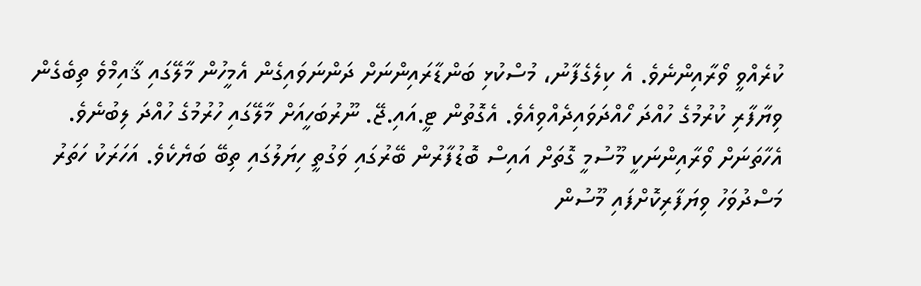ކުރެއްވީ ވޯރާއިންނެވެ. އެ ކިލެގެފާނު، މުސްކުޅި ބަންޑާރައިންނަށް ދަންނަވައިގެން އެމީހުން މާލޭގައި ޤާއިމްވެ ތިބެގެން ވިޔާފާރި ކުރުމުގެ ހުއްދަ ހޯއްދަވައިދެއްވިއެވެ. އެގޮތުން ޓީ.އައި.ޖޭ. ނޫރުބަހީއަށް މާލޭގައި ހުރުމުގެ ހުއްދަ ލިބުނެވެ. އެހާތަނަށް ވޯރާއިންނަކީ މޫސުމީ ގޮތަށް އައިސް ބޮޑުފާރުން ބޭރުގައި ވަގުތީ ހިޔަލުގައި ތިބޭ ބަޔެކެވެ. އަހަރަކު ހަތަރު މަސްދުވަހު ވިޔަފާރިކޮށްފައި މޫސުން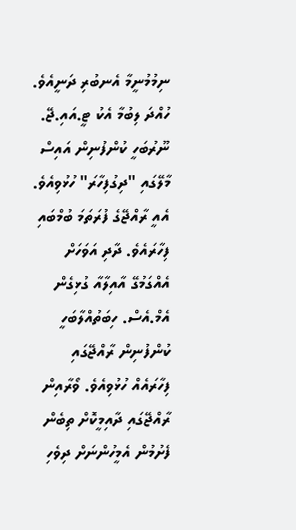ނިމުމުނީމާ އެނބުރި ދަނީއެވެ.
ހުއްދަ ލިބުމާ އެކު ޓީ.އައި.ޖޭ. ނޫރުބަހީ ކުންފުނިން އައިސް މާލޭގައި "ދިގުފިހާރަ" ހުޅުވިއެވެ. އެއީ ރާއްޖޭގެ ފުރަތަމަ ބުމްބައި ފިހާރައެވެ. ދާދި އަވަހަށް އެއްގަމުގޭ އާއިލާއާ ގުޅިގެން އެމް.އެސް. ހިބަތުއްލާބަހީ ކުންފުނިން ރާއްޖޭގައި ފިހާރައެއް ހުޅުވިއެވެ. ވޯރާއިން ރާއްޖޭގައި ދާއިމީކޮށް ތިބެން ފެށުމުން އެމީހުންނަށް ދިވެހި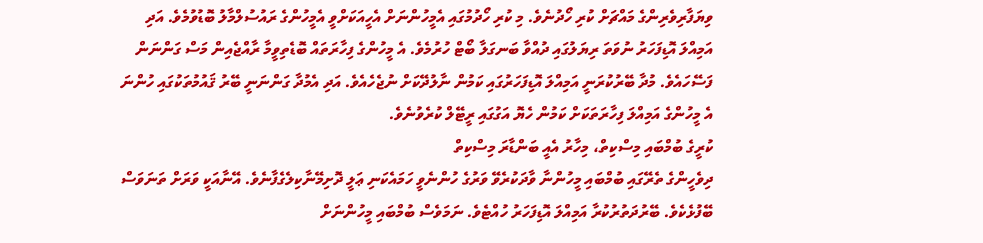ވިޔަފާރިވެރިންގެ މައްޗަށް ކުރި ހޯދުނެވެ. މި ކުރި ހޯދުމުގައި އެމީހުންނަށް އެހީއަކަށްވީ އެމީހުންގެ ރައުސުލްމާލު ބޮޑުވުމެވެ. އަދި އަމިއްލަ އޮޑިފަހަރު ނުވަތަ ރިޔަލުގައި ދުއްވާ ބަނގަލާ ބޯޓް ހުރުމެވެ. އެ މީހުންގެ ފިހާރަތައް ބޮޑެތިވީމާ ރާއްޖެއިން މަސް ގަންނަން ފަސޭހައެވެ. މުދާ ބޭރުކުރަނީ އަމިއްލަ އޮޑިފަހަރުގައި ކަމުން ނާލުދޭކަށް ނުޖެހެއެވެ. އަދި އެމުދާ ގަންނަނީ ބޭރު ޤައުމުތަކުގައި ހުންނަ އެ މީހުންގެ އަމިއްލަ ފިހާރަތަކަށް ކަމުން ހެޔޮ އަގުގައި ރީޓޭލް ކުރެވުނެވެ.
ކުރީގެ ބުމްބައި މިސްކިތް، މިހާރު އެއީ ބަންޑާރަ މިސްކިތް
ދިވެހީންގެ ތެރޭގައި ބުމްބައި މީހުންނާ ވާދަކުރެވޭ ވަރުގެ ހުންނެވީ ހަމައެކަނި ޢަލީ ދޮށިމޭނާކިލެގެފާނެވެ. އޭނާއަކީ ވަރަށް ތަނަވަސް ބޭފުޅެކެވެ. ބޭރުދަތުރުކުރާ އަމިއްލަ އޮޑިފަހަރު ހުއްޓެވެ. ނަމަވެސް ބުމްބައި މީހުންނަށް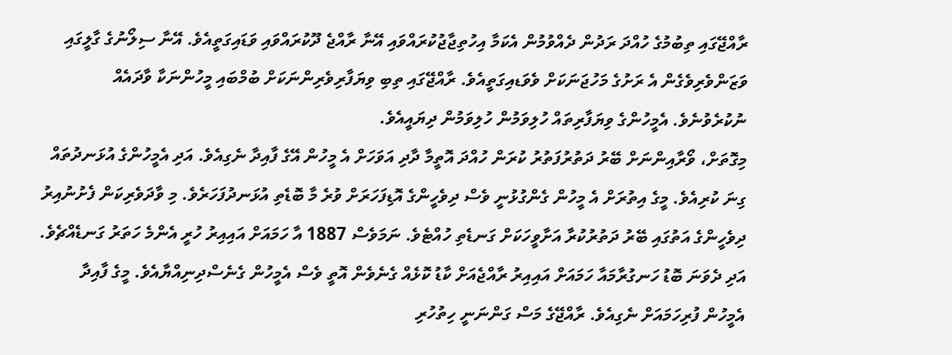ރާއްޖޭގައި ތިބުމުގެ ހުއްދަ ރަދުން ދެއްވުމުން އެކަމާ އިހުތިޖާޖުކުރައްވައި އޭނާ ރާއްޖެ ދޫކުރައްވައި ވަޑައިގަތީއެވެ. އޭނާ ސިލޯނުގެ ގާލީގައި ވަޒަންވެރިވެގެން އެ ރަށުގެ މަހުޖަނަކަށް ވެވަޑއިގަތީއެވެ. ރާއްޖޭގައި ތިބި ވިޔަފާރިވެރިންނަކަށް ބުމްބައި މީހުންނަކާ ވާދައެއް ނުކުރެވުނެވެ. އެމީހުންގެ ވިޔަފާރިތައް ހުލިވަމުން ހުލިވަމުން ދިޔައީއެވެ.
މިގޮތަށް، ވޯރާއިންނަށް ބޭރު ދަތުރުފަތުރު ކުރަން ހުއްދަ އޮތީމާ ދާދި އަވަހަށް އެ މީހުން އޭގެ ފާއިދާ ނެގިއެވެ. އަދި އެމީހުންގެ އުޅަނދުތައް ގިނަ ކުރިއެވެ. މީގެ އިތުރަށް އެ މީހުން ގެންގުޅުނީ ވެސް ދިވެހީންގެ އޮޑިފަހަރަށް ވުރެ މާ ބޮޑެތި އުޅަނދުފަހަރެވެ. މި ވާދަވެރިކަން ފެށުނުއިރު ދިވެހީންގެ އަތުގައި ބޭރު ދަތުރުކުރާ އަށާވީހަކަށް ގަނޑެތި ހުއްޓެވެ. ނަމަވެސް 1887 އާ ހަމައަށް އައިއިރު ހުރީ އެންމެ ހަތަރު ގަނޑެއްޗެވެ. އަދި ދެވަނަ ބޮޑު ހަނގުރާމައާ ހަމައަށް އައިއިރު ރާއްޖެއަށް ކާޑު ކޮޅެއް ގެނެވެން އޮތީ ވެސް އެމީހުން ގެނެސްދިނިއްޔާއެވެ. މީގެ ފާއިދާ އެމީހުން ފުރިހަމައަށް ނެގިއެވެ. ރާއްޖޭގެ މަސް ގަންނަނީ ހިތުހުރި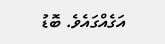އަގެއްގައެވެ. ބޮޑު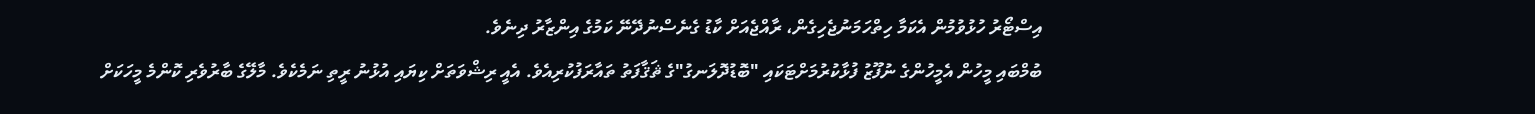އިސްޓޯރު ހުޅުވުމުން އެކަމާ ހިތްހަމަނުޖެހިގެން، ރާއްޖެއަށް ކާޑު ގެނެސްނުދޭނޭ ކަމުގެ އިންޒާރު ދިނެވެ.
ބުމްބައި މީހުން އެމީހުންގެ ނުފޫޒު ފުޅާކުރުމަށްޓަކައި "ބޮޑުދޮލަނގު"ގެ ޘަޤާފަތު ތައާރަފުކުރިއެވެ. އެއީ ރިޝްވަތަށް ކިޔައި އުޅުނު ރީތި ނަމެކެވެ. މާލޭގެ ބާރުވެރި ކޮންމެ މީހަކަށް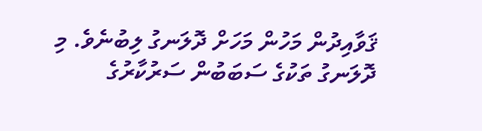ޤަވާއިދުން މަހުން މަހަށް ދޮލަނގު ލިބުނެވެ. މި ދޮލަނގު ތަކުގެ ސަބަބުން ސަރުކާރުގެ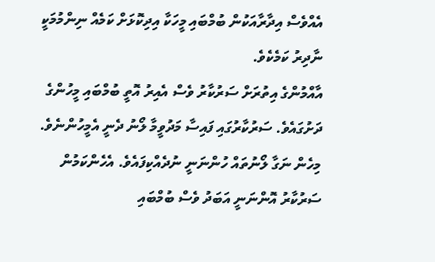އެއްވެސް އިދާރާއަކުން ބުމްބައި މީހަކާ އިދިކޮޅަށް ކަމެއް ނިންމުމަކީ ނާދިރު ކަމެކެވެ.
އާއްމުންގެ އިތުރަށް ސަރުކާރު ވެސް އެއިރު އޮތީ ބުމްބައި މީހުންގެ ދަށުގައެވެ. ސަރުކާރުގައި ފައިސާ މަދުވީމާ ލޯނު ދެނީ އެމީހުންނެވެ. މިހެން ނަގާ ލޯނުތައް ހުންނަނީ ނުދެއްކިފައެވެ. އެހެންކަމުން ސަރުކާރު އޮންނަނީ އަބަދު ވެސް ބުމްބައި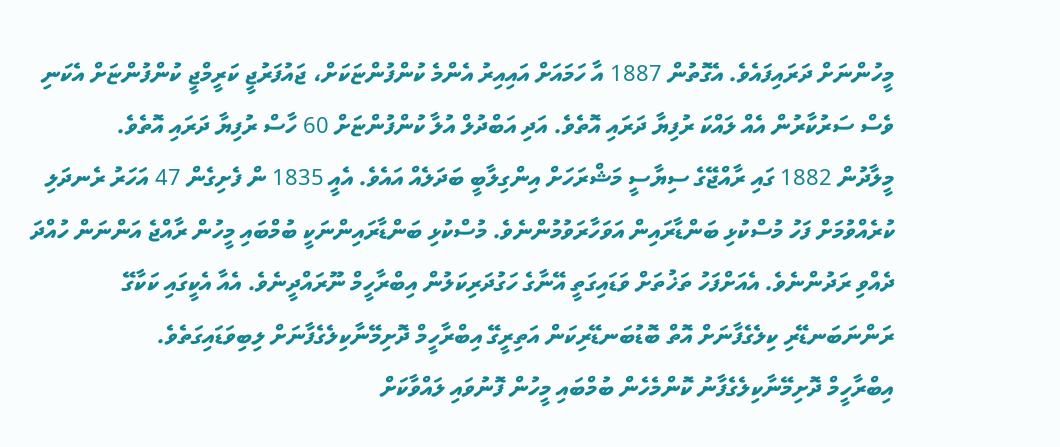މީހުންނަށް ދަރައިފައެވެ. އެގޮތުން 1887 އާ ހަމައަށް އައިއިރު އެންމެ ކުންފުންޏަކަށް، ޖައުފަރުޖީ ކަރީމްޖީ ކުންފުންޏަށް އެކަނި ވެސް ސަރުކާރުން އެއް ލައްކަ ރުފިޔާ ދަރައި އޮތެވެ. އަދި އަބްދުލް އުލާ ކުންފުންޏަށް 60 ހާސް ރުފިޔާ ދަރައި އޮތެވެ.
މީލާދުން 1882 ގައި ރާއްޖޭގެ ސިޔާސީ މަޝްރަހަށް އިންގިލާބީ ބަދަލެއް އައެވެ. އެއީ 1835 ން ފެށިގެން 47 އަހަރު ރެނދަލި ކުރެއްވުމަށް ފަހު މުސްކުޅި ބަންޑާރައިން އަވަހާރަވުމުންނެވެ. މުސްކުޅި ބަންޑާރައިންނަކީ ބުމްބައި މީހުން ރާއްޖެ އަންނަން ހުއްދަ ދެއްވި ރަދުންނެވެ. އެއަށްފަހު ތަޚުތަށް ވަޑައިގަތީ އޭނާގެ ހަގުދަރިކަލުން އިބްރާހީމް ނޫރައްދީނެވެ. އެއާ އެކީގައި ކަކާގޭ ރަންނަބަނޑޭރި ކިލެގެފާނަށް އޮތް ބޮޑުބަނޑޭރިކަން އަތިރީގޭ އިބްރާހީމް ދޮށިމޭނާކިލެގެފާނަށް ލިބިވަޑައިގަތެވެ.
އިބްރާހީމް ދޮށިމޭނާކިލެގެފާނު ކޮންމެހެން ބުމްބައި މީހުން ފޮނުވައި ލައްވާކަށް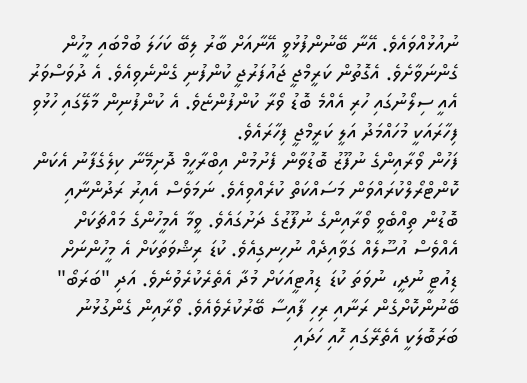ނުއުޅުއްވައެވެ. އޭނާ ބޭނުންފުޅުވީ އޭނާއަށް ބާރު ލިބޭ ކަހަލަ ބުމްބައި މީހުން ގެންނަވާށެވެ. އެގޮތުން ކަރީމްޖީ ޖައުފަރުޖީ ކުންފުނި ގެންނެވިއެވެ. އެ ދުވަސްވަރު އެއީ ސިލޯނުގައި ހުރި އެއްމެ ބޮޑު ވޯރާ ކުންފުންޏެވެ. އެ ކުންފުނިން މާލޭގައި ހުޅުވި ފިހާރައަކީ މުހައްމަދު އަލީ ކަރީމްޖީ ފިހާރައެވެ.
ފަހުން ވޯރާއިންގެ ނުފޫޒު ބޮޑުވާން ފެށުމުން އިބްރާހީމް ދޮށިމޭނާ ކިލެގެފާނު އެކަން ކޮންޓްރޯލްކުރައްވަން މަސައްކަތް ކުރެއްވިއެވެ. ނަމަވެސް އެއިރު ރަދުންނާއި ބޮޑުން ތިއްބެވީ ވޯރާއިންގެ ނުފޫޒުގެ ދަށުގައެވެ. ވީމާ އެމީހުންގެ މައްޗަކަށް އެއްވެސް އުސޫލެއް ގަވާއިދެއް ނުހިނގިއެވެ. ކުޑަ ރިޝްވަތަކަށް އެ މީހުންނަށް ޑިއުޓީ ނުދީ، ނުވަތަ ކުޑަ ޑިއުޓީއަކަށް މުދާ އެތެރެކުރެވުނެވެ. އަދި "ބަރަބޯ" ބޭނުންކޮށްގެން ރަނާއި ރިހި ފާއިސާ ބޭރުކުރެވެއެވެ. ވޯރާއިން ގެންގުޅުނު ބަރަބޮލަކީ އެތެރޭގައި ހޮއި ހަދައި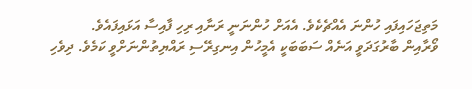މަތިޖަހައިފައި ހުންނަ އެއްޗެކެވެ. އެއަށް ހުންނަނީ ރަނާއި ރިހި ފާއިސާ އަޅައިފައެވެ.
ވޯރާއިން ބާރުގަދަވީ އަނެއް ސަބަބަކީ އެމީހުން އިނގިރޭސި ރައްޔިތުންނަށްވީ ކަމެވެ. ދިވެހި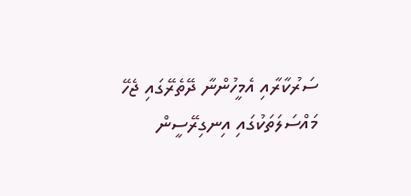ސަރުކާރާއި އެމީހުންނާ ދޭތެރޭގައި ޖެހޭ މައްސަލަތަކުގައި އިނގިރޭސީން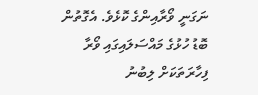ނަގަނީ ވޯރާއިންގެ ކޮޅެވެ. އެގޮތުން ބޮޑު ހުޅުގެ މައްސަލައިގައި ވޯރާ ފިހާރަތަކަށް ލިބުނު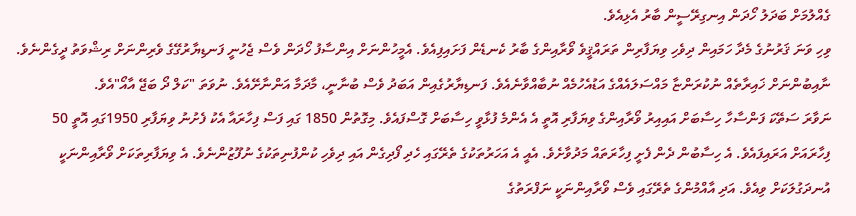ގެއްލުމަށް ބަދަލު ހޯދަން އިނގިރޭސީން ބާރު އެޅިއެވެ.
ވިހި ވަނަ ޤަރުނުގެ މެދާ ހަމައިން ދިވެހި ވިޔަފާރިން ތަރައްޤީވެ ވޯރާއިންގެ ބާރު ކެނޑެން ފަށައިފިއެވެ. އެމީހުންނަށް އިންސާފު ހޯދަން ވެސް ޖެހުނީ ފަނޑިޔާރުގޭގެ ވެރިންނަށް ރިޝްވަތު ދީގެންނެވެ. ނާއިބުންނަށް ޚައިރާތެއް ނުކުރަންޏާ މައްސަލައެއްގެ އަޑުއެހުމެއް ނުބާއްވާނެއެވެ. ފަނޑިޔާރުގެއިން އަބަދު ވެސް ބުނާނީ، މާދަމާ އަންނާށޭއެވެ. ނުވަތަ "ކަލް ދޯ ބަޖޭ އާއޯ"އެވެ.
ނަވާރަ ސަތޭކަ ފަންސާހާ ހިސާބަށް އައިއިރު ވޯރާއިންގެ ވިޔަފާރި އޮތީ އެ އެންމެ ފުޅާވީ ހިސާބަށް ގޮސްފައެވެ. މިގޮތުން 1850 ގައި ފަސް ފިހާރައާ އެކު ފެށުނު ވިޔަފާރި 1950ގައި އޮތީ 50 ފިހާރައަށް އަރައިފައެވެ. އެ ހިސާބުން ދެން ފެށީ ފިހާރަތައް މަދުވާށެވެ. އެއީ އެ އަހަރުތަކުގެ ތެރޭގައި ހެދި ފޯދިގެން އައި ދިވެހި ކުންފުނިތަކުގެ ނުފޫޒުންނެވެ. އެ ވިޔަފާރިތަކަށް ވޯރާއިންނަކީ އުނދަގުލަކަށް ވިއެވެ. އަދި އާއްމުންގެ ތެރޭގައި ވެސް ވޯރާއިންނަކީ ނަފްރަތުގެ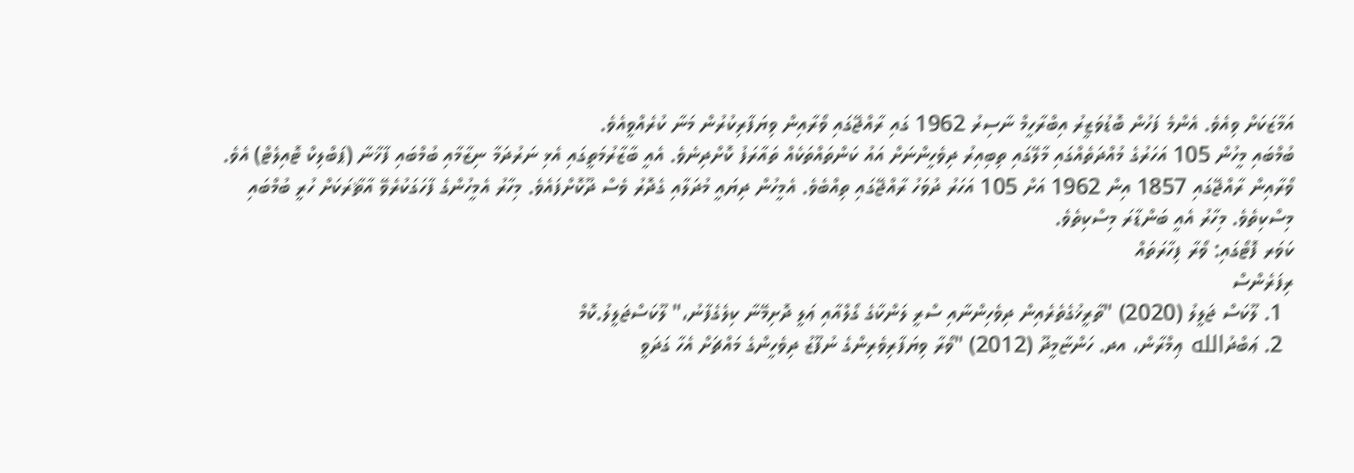އަމާޒަކަށް ވިއެވެ. އެންމެ ފަހުން ބޮޑުވަޒީރު އިބްރާހީމް ނާސިރު 1962 ގައި ރާއްޖޭގައި ވޯރާއިން ވިޔަފާރިކުރުން މަނާ ކުރެއްވީއެވެ.
ބުމްބައި މީހުން 105 އަހަރުގެ މުއްދަތެއްގައި މާލޭގައި ތިބިއިރު ދިވެހީންނަށް އައު ކަންތައްތަކެއް ތައާރަފު ކޮށްދިނެވެ. އެއީ ބާޒާރުމަތީގައި އެޅި ނަރުދަމާ ނިޒާމާއި ބުމްބައި ފާޚާނާ (ޕަބްލިކް ޓޮއިލެޓް) އެވެ.
ވޯރާއިން ރާއްޖޭގައި 1857 އިން 1962 އަށް 105 އަހަރު ދުވަހު ރާއްޖޭގައި ތިއްބެވެ. އެމީހުން ދިޔައީ މުދަލާއި ގެދޮރު ވެސް ދޫކޮށްފައެވެ. މިހާރު އެމީހުންގެ ފާހަގަކުރެވޭ އާޘާރަކަށް ހުރީ ބުމްބައި މިސްކިތެވެ. މިހާރު އެއީ ބަންޑާރަ މިސްކިތެވެ.
ކަވަރ ފޮޓޯގައި: ވޯރާ ފިހާރަތައް
ރިފަރެންސް
  1. ލޫކަސް ޖަލީލު (2020) "ތާރީޚުގެތެރެއިން ދިވެހިންނާއި ސްރީ ލަންކާގެ ގޯލްއާއި ޢަލީ ދޮށިމޭނާ ކިލެގެފާނު،" ލޫކަސްޖަލީލު.ކޮމް
  2. ޢަބްދުالله ޢިމްރާން، އދ. ހަންޏާމީދޫ (2012) "ވޯރާ ވިޔަފާރިވެރިންގެ ނުފޫޒު ދިވެހީންގެ މައްޗަށް އެހާ ގަދަވީ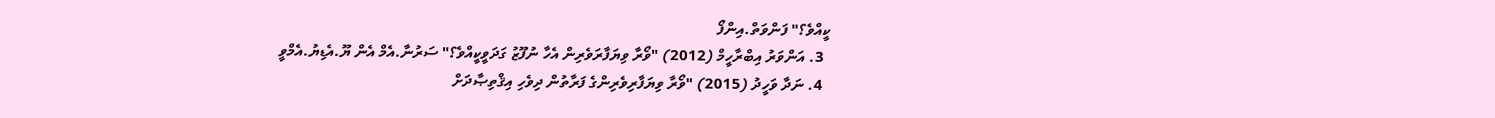ކީއްވެ؟" ފަންވަތް.އިންފޯ
  3. އަންވަރު އިބްރާހީމް (2012) "ވޯރާ ވިޔަފާރަވެރިން އެހާ ނުފޫޒު ގަދަވީކީއްވެ؟" ސަރުނާ.އެމް އެން ޔޫ.އެޑިޔު.އެމްވީ
  4. ނަދާ ވަހީދު (2015) "ވޯރާ ވިޔަފާރިވެރިންގެ ފަރާތުން ދިވެހި އިޤްތިޞާދަށް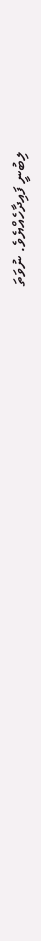ލިބުނީ ފައިދާހެއްޔެވެ. ނުވަތަ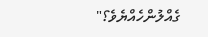ގެއްލުންހެއްޔެވެ؟"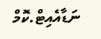ނަޑާއެއިޓް.ކޮމް